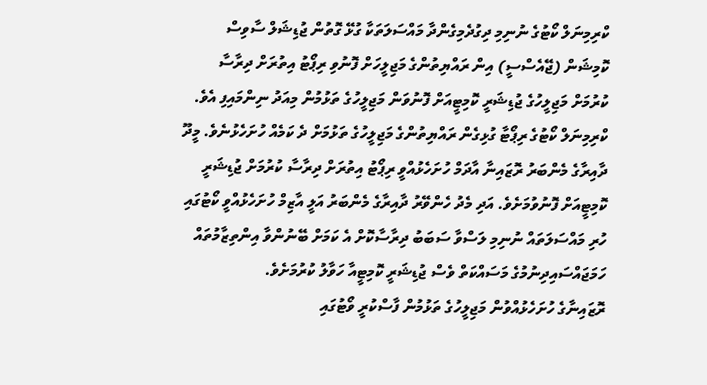ކްރިމިނަލް ކޯޓުގެ ނުނިމި ދިގުދެމިގެންދާ މައްސަލަތަކާ ގުޅޭ ގޮތުން ޖުޑިޝަލް ސާވިސް ކޮމިޝަން (ޖޭއެސްސީ) އިން ރައްޔިތުންގެ މަޖިލީހަށް ފޮނުވި ރިޕޯޓު އިތުރަށް ދިރާސާ ކުރުމަށް މަޖިލީހުގެ ޖުޑިޝަރީ ކޮމިޓީއަށް ފޮނުވަން މަޖިލީހުގެ ތަޅުމުން މިއަދު ނިންމައިފި އެވެ.
ކްރިމިނަލް ކޯޓުގެ ރިޕޯޓާ ގުޅިގެން ރައްޔިތުންގެ މަޖިލީހުގެ ތަޅުމަށް ދެ ކަމެއް ހުށަހެޅުނެވެ. މީދޫ ދާއިރާގެ މެންބަރު ރޮޒައިނާ އާދަމް ހުށަހެޅުއްވީ ރިޕޯޓު އިތުރަށް ދިރާސާ ކުރުމަށް ޖުޑިޝަރީ ކޮމިޓީއަށް ފޮނުވުމަށެވެ. އަދި މެދު ހެންވޭރު ދާއިރާގެ މެންބަރު އަލީ އާޒިމް ހުށަހެޅުއްވީ ކޯޓުގައި ހުރި މައްސަލަތައް ނުނިމި ލަސްވާ ސަބަބު ދިރާސާކޮށް އެ ކަމަށް ބޭނުންވާ އިންތިޒާމުތައް ހަމަޖައްސައިދިނުމުގެ މަސައްކަތް ވެސް ޖުޑިޝަރީ ކޮމިޓީއާ ހަވާލު ކުރުމަށެވެ.
ރޮޒައިނާގެ ހުށަހެޅުއްވުން މަޖިލީހުގެ ތަޅުމުން ފާސްކުރީ ވޯޓުގައި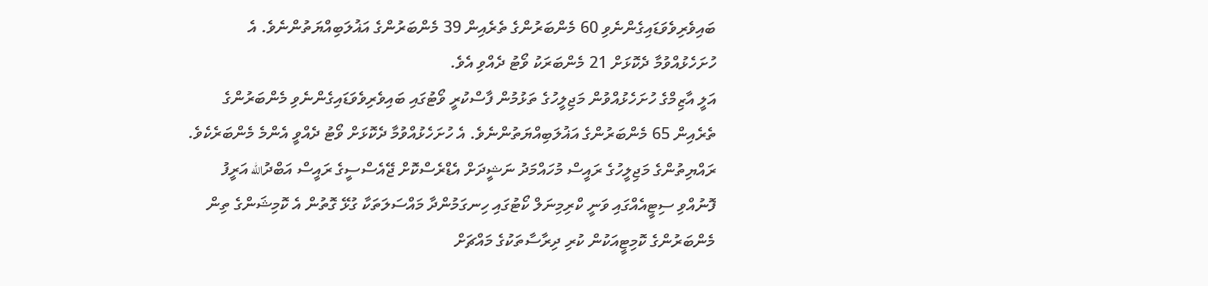ބައިވެރިވެވަޑައިގެންނެވި 60 މެންބަރުންގެ ތެރެއިން 39 މެންބަރުންގެ އަޣުލަބިއްޔަތުންނެވެ. އެ ހުށަހެޅުއްވުމާ ދެކޮޅަށް 21 މެންބަރަކު ވޯޓު ދެއްވި އެވެ.
އަލީ އާޒިމްގެ ހުށަހެޅުއްވުން މަޖިލީހުގެ ތަޅުމުން ފާސްކުރީ ވޯޓުގައި ބައިވެރިވެވަޑައިގެންނެވި މެންބަރުންގެ ތެރެއިން 65 މެންބަރުންގެ އަޣުލަބިއްޔަތުންނެވެ. އެ ހުށަހެޅުއްވުމާ ދެކޮޅަށް ވޯޓު ދެއްވީ އެންމެ މެންބަރެކެވެ.
ރައްޔިތުންގެ މަޖިލީހުގެ ރައީސް މުހައްމަދު ނަޝީދަށް އެޑްރެސްކޮށް ޖޭއެސްސީގެ ރައީސް އަބްދުالله އަރީފު ފޮނުއްވި ސިޓީއެއްގައި ވަނީ ކްރިމިނަލް ކޯޓުގައި ހިނގަމުންދާ މައްސަލަތަކާ ގުޅޭ ގޮތުން އެ ކޮމިޝަންގެ ތިން މެންބަރުންގެ ކޮމިޓީއަކުން ކުރި ދިރާސާތަކުގެ މައްޗަށް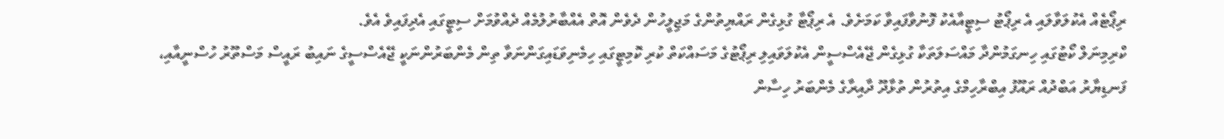ރިޕޯޓެއް އެކުލަވާލައި އެ ރިޕޯޓު ސިޓީއާއެކު ފޮނުވާފައިވާ ކަމަށެވެ. އެ ރިޕޯޓާ ގުޅިގެން ރައްޔިތުންގެ މަޖިލީހުން ދެވެން އޮތް އެއްބާރުލުމެއް ދެއްވުމަށް ސިޓީގައި އެދިފައިވެ އެވެ.
ކްރިމިނަލް ކޯޓުގައި ހިނގަމުންދާ މައްސަލަތަކާ ގުޅިގެން ޖޭއެސްސީން އެކުލަވައިލި ރިޕޯޓުގެ މަސައްކަތް ކުރި ކޮމިޓީގައި ހިމެނިވަޑައިގަންނަވާ ތިން މެންބަރުންނަކީ ޖޭއެސްސީގެ ނައިބު ރައީސް މަސްތޫރު ހުސްނީއާއި، ފަނޑިޔާރު އަބްދުއް ރައޫފު އިބްރާހިމްގެ އިތުރުން ތުޅާދޫ ދާއިރާގެ މެންބަރު ހިސާން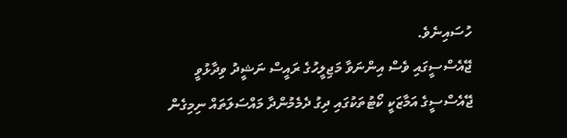ހުސައިނެވެ.
ޖޭއެސްސީގައި ވެސް އިންނަވާ މަޖިލީހުގެ ރައީސް ނަޝީދު ވިދާޅުވީ ޖޭއެސްސީގެ އަމާޒަކީ ކޯޓުތަކުގައި ދިގު ދެމެމުންދާ މައްސަލަތައް ނިމިގެން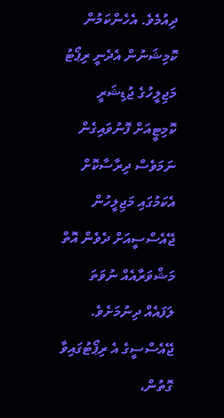ދިއުމެވެ. އެހެންކަމުން ކޮމިޝަނުން އެދެނީ ރިޕޯޓު މަޖިލީހުގެ ޖުޑިޝަރީ ކޮމިޓީއަށް ފޮނުވައިގެން ނަމަވެސް ދިރާސާކޮށް އެކަމުގައި މަޖިލީހުން ޖޭއެސްސީއަށް ދެވެން އޮތް މަޝްވަރާއެއް ނުވަތަ ލަފައެއް ދިނުމަށެވެ.
ޖޭއެސްސީގެ އެ ރިޕޯޓުގައިވާ ގޮތުން،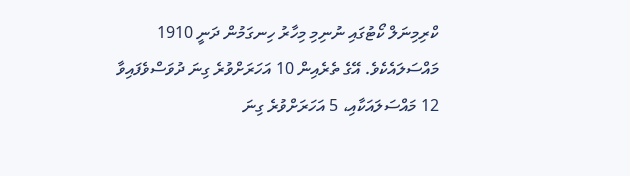ކްރިމިނަލް ކޯޓުގައި ނުނިމި މިހާރު ހިނގަމުން ދަނީ 1910 މައްސަލައެކެވެ. އޭގެ ތެރެއިން 10 އަހަރަށްވުރެ ގިނަ ދުވަސްވެފައިވާ 12 މައްސަލައަކާއި، 5 އަހަރަށްވުރެ ގިނަ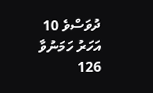ދުވަސްވެ 10 އަހަރު ހަމަނުވާ 126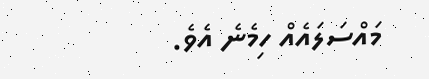މައްސަލައެއް ހިމެނެ އެވެ.